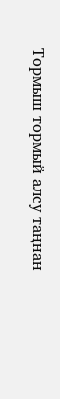Тормыш тормый алсу таңнан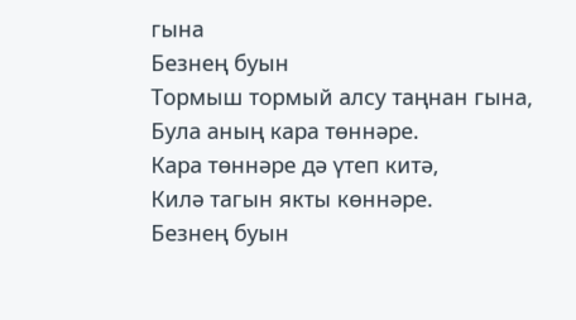гына
Безнең буын
Тормыш тормый алсу таңнан гына,
Була аның кара төннәре.
Кара төннәре дә үтеп китә,
Килә тагын якты көннәре.
Безнең буын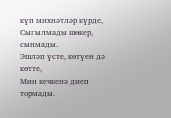күп михнәтләр күрде,
Сыгылмады шөкер, сынмады.
Эшләп үсте, көтүен дә көтте,
Мин кечкенә диеп тормады.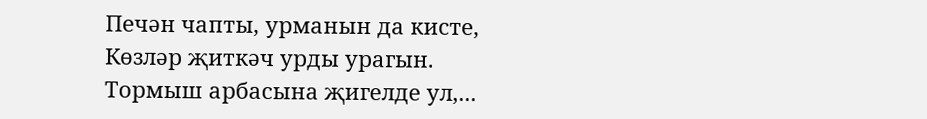Печән чапты, урманын да кисте,
Көзләр җиткәч урды урагын.
Тормыш арбасына җигелде ул,...